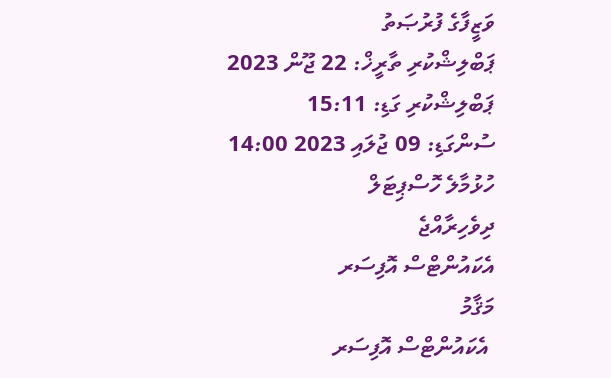ވަޒީފާގެ ފުރުޞަތު
ޕަބްލިޝްކުރި ތާރީޚް: 22 ޖޫން 2023
ޕަބްލިޝްކުރި ގަޑި: 15:11
ސުންގަޑި: 09 ޖުލައި 2023 14:00
ހުޅުމާލެ ހޮސްޕިޓަލް
ދިވެހިރާއްޖެ
އެކައުންޓްސް އޮފިސަރ
މަޤާމު
 އެކައުންޓްސް އޮފިސަރ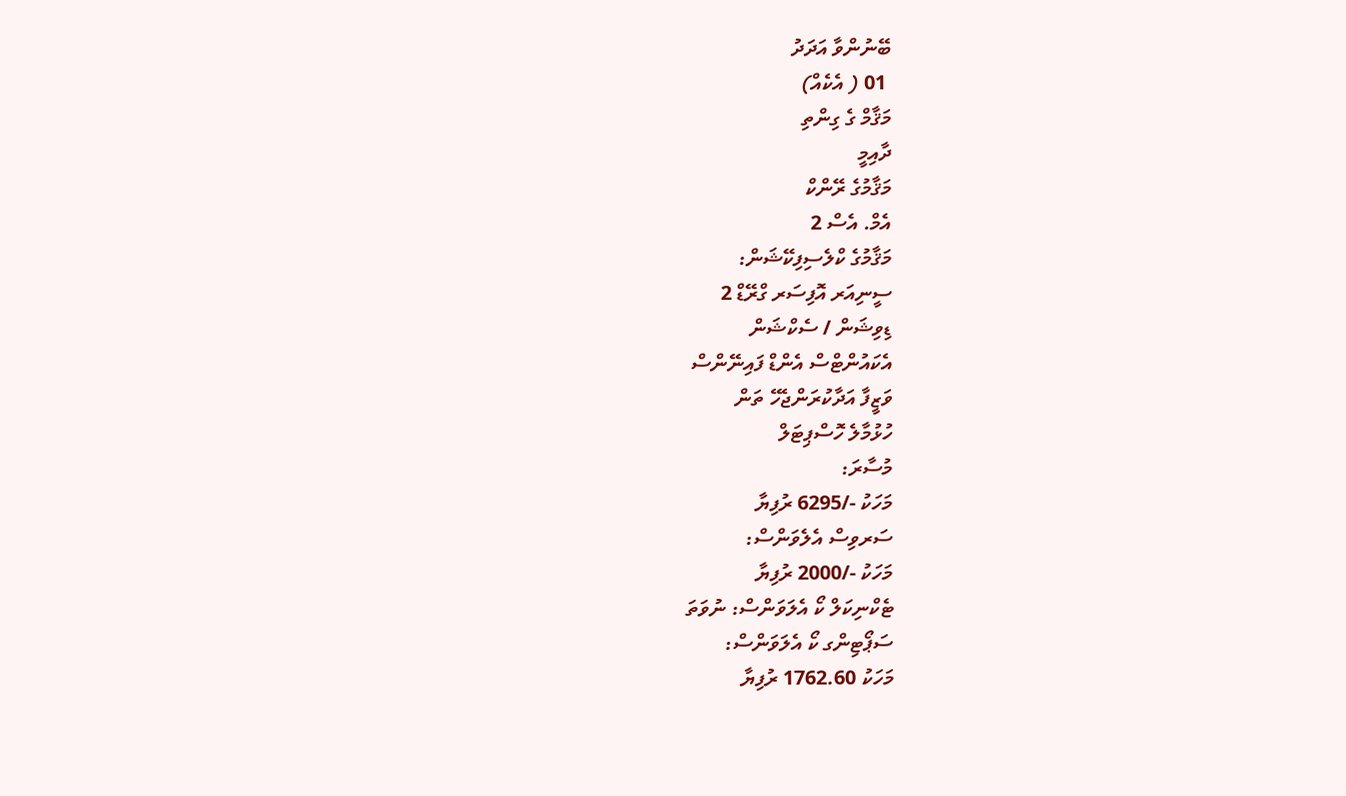ބޭނުންވާ އަދަދު
 01 ( އެކެއް)
މަޤާމް ގެ ގިންތި
ދާއިމީ
މަޤާމުގެ ރޭންކް
އެމް. އެސް 2
މަޤާމުގެ ކްލެސިފިކޭޝަން:
ސީނިއަރ އޮފިސަރ ގްރޭޑް 2
ޑިވިޝަން / ސެކްޝަން
އެކައުންޓްސް އެންޑް ފައިނޭންސް
ވަޒީފާ އަދާކުރަންޖެހޭ ތަން
ހުޅުމާލެ ހޮސްޕިޓަލް
މުސާރަ:
މަހަކު -/6295 ރުފިޔާ
ސަރވިސް އެލެވަންސް:
މަހަކު -/2000 ރުފިޔާ
ޓެކްނިކަލް ކޯ އެލަވަންސް: ނުވަތަ
ސަޕޯޓިންގ ކޯ އެލަވަންސް:
މަހަކު 1762.60 ރުފިޔާ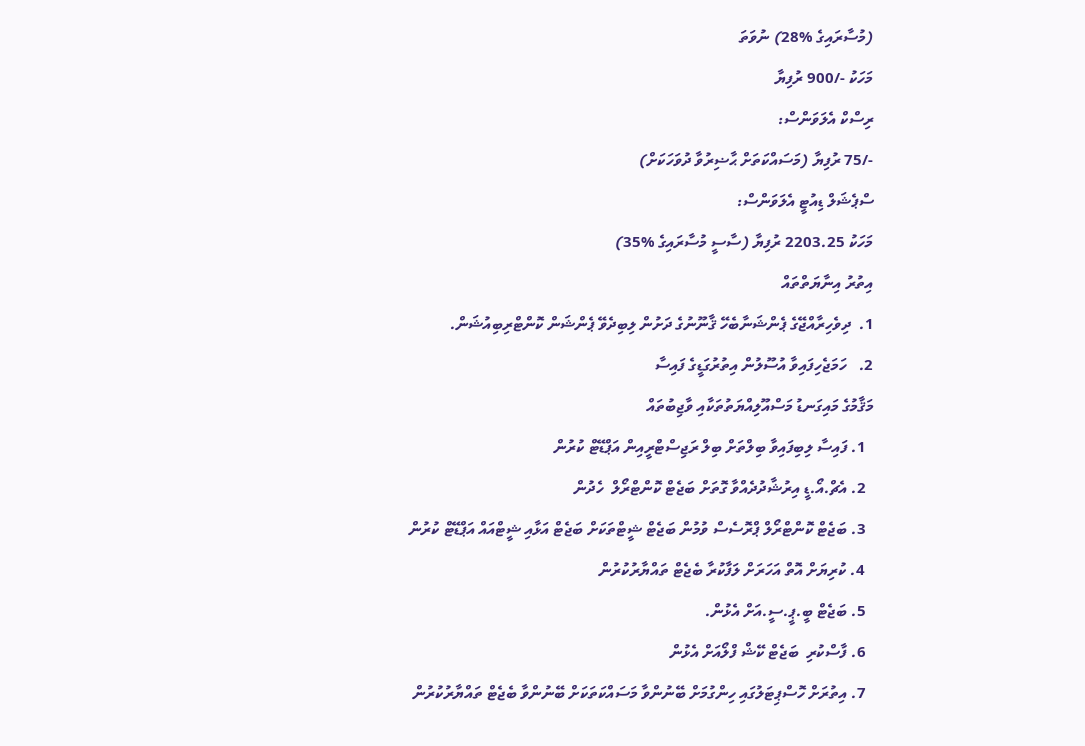(މުސާރައިގެ %28) ނުވަތަ
މަހަކު -/900 ރުފިޔާ
ރިސްކް އެލަވަންސް:
-/75 ރުފިޔާ (މަސައްކަތަށް ޙާޟިރުވާ ދުވަހަކަށް)
ސްޕެޝަލް ޑިއުޓީ އެލަވަންސް:
މަހަކު 2203.25 ރުފިޔާ (ސާސީ މުސާރައިގެ %35)
އިތުރު އިނާޔަތްތައް
1.  ދިވެހިރާއްޖޭގެ ޕެންޝަނާބެހޭ ޤާނޫނުގެ ދަށުން ލިބިދެވޭ ޕެންޝަން ކޮންޓްރިބިއުޝަން.
2.   ހަމަޖެހިފައިވާ އުސޫލުން އިތުރުގަޑީގެ ފައިސާ
މަޤާމުގެ މައިގަނޑު މަސްއޫލިއްޔަތުތަކާއި ވާޖިބުތައް
  1. ފައިސާ ލިބިފައިވާ ބިލްތަށް ބިލް ރަޖިސްޓްރީއިން އަޕްޑޭޓް ކުރުން
  2. އެޗް.އޯ.ޑީ އިރުޝާދުދެއްވާ ގޮތަށް ބަޖެޓް ކޮންޓްރޯލް  ހެދުން
  3. ބަޖެޓް ކޮންޓްރޯލް ޕްރޮސެސް ވުމުން ބަޖެޓް ޝީޓްތަކަށް ބަޖެޓް އަޅާއި ޝީޓްއައް އަޕްޑޭޓް ކުރުން
  4. ކުރިޔަށް އޮތް އަހަރަށް ލަފާކުރާ ބެޖެޓް ތައްޔާރުކުރުން
  5. ބަޖެޓް ބީ.ޕީ.ސީ.އަށް އެޅުން.
  6. ފާސްކުރި  ބަޖެޓް ކޭޝް ފްލޯއަށް އެޅުން
  7. އިތުރަށް ހޮސްޕިޓަލުގައި ހިންގުމަށް ބޭނުންވާ މަސައްކަތަކަށް ބޭނުންވާ ބެޖެޓް ތައްޔާރުކުރުން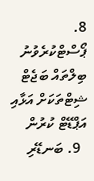8. ޕޯސްޓްކުރެވުނު ބިލްތައް ބަޖެޓް ޝިޓްތަކަށް އަޅާއި އަޕްޑޭޓް ކުރުން
  9. ބަނޑޭރި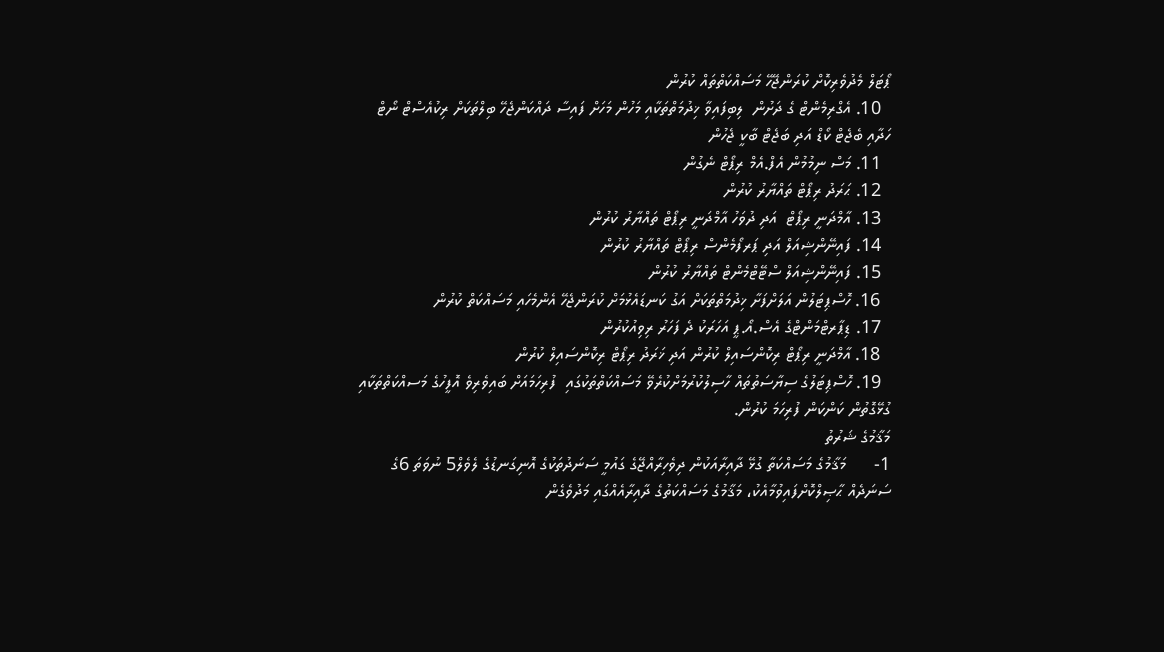ޕޯޓަލް މެދުވެރިކޮށް ކުރަންޖޭހޭ މަސައްކަތްތައް ކުރުން
  10. އެގްރިމެންޓް ގެ ދަށުން  ލިބިފައިވާ ޚިދުމަތްތަކާއި މަހުން މަހަށް ފައިސާ ދައްކަންޖެހޭ ބިލްތަކަށް ރިކުއެސްޓް ނޯޓް ހަދާއި ބެޖެޓް ކޯޑް އަދި ބަޖެޓް ބާކީ ޖެހުން
  11. މަސް ނިމުމުން އެފް.އެމް ރިޕޯޓް ނެގުން
  12. ޙަރަދު ރިޕޯޓް ތައްޔާރު ކުރުން
  13. އާމްދަނީ ރިޕޯޓް  އަދި ދުވަހު އާމްދަނީ ރިޕޯޓް ތައްޔާރު ކުރުން
  14. ފައިނޭންޝިއަލް އަދި ޕަރފޯމެންސް ރިޕޯޓް ތައްޔާރު ކުރުން
  15. ފައިނޭންޝިއަލް ސްޓޭޓްމެންޓް ތައްޔާރު ކުރުން
  16. ހޮސްޕިޓަލުން އަލަށްފަށާ ޚިދުމަތްތަކަށް އަގު ކަނޑައެޅުމަށް ކުރަންޖެހޭ އެންމެހައި މަސައްކަތް ކުރުން
  17. ޑިޕާރޓްމަންޓްގެ އެސް.އޯ.ޕީ އަހަރަކު ދެ ފަހަރު ރިވިއުކުރުން
  18. އާމްދަނީ ރިޕޯޓް ރިކޮންސައިލް ކުރުން އަދި ޚަރަދު ރިޕޯޓް ރިކޮންސައިލް ކުރުން
  19. ހޮސްޕިޓަލުގެ ސިޔާސަތުތައް ހާސިލުކުރުމަށްކުރެވޭ މަސައްކަތްތަކުގައި  ފުރިހަމައަށް ބައިވެރިވެ އޮފީހުގެ މަސއްކަތްތަކާއި ގުޅޭގޮތުން ކަންކަން ފުރިހަމަ ކުރުން.
މަޤާމުގެ ޝަރުތު
1-      މަޤާމުގެ މަސައްކަތާ ގުޅޭ ދާއިރާއަކުން ދިވެހިރާއްޖޭގެ ގައުމީ ސަނަދުތަކުގެ އޮނިގަނޑުގެ ލެވެލް5 ނުވަތަ 6ގެ ސަނަދެއް ޙާޞިލްކޮށްފައިވުމާއެކު، މަޤާމުގެ މަސައްކަތުގެ ދާއިރާއެއްގައި މަދުވެގެން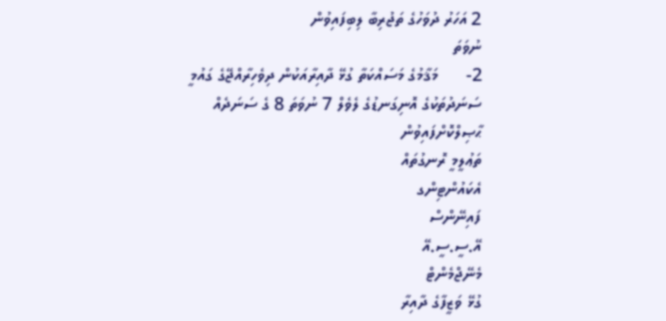2 އަހަރު ދުވަހުގެ ތަޖުރިބާ ލިބިފައިވުން
ނުވަތަ
2-      މަޤާމުގެ މަސައްކަތާ ގުޅޭ ދާއިރާއަކުން ދިވެހިރާއްޖޭގެ ގައުމީ ސަނަދުތަކުގެ އޮނިގަނޑުގެ ލެވެލް 7 ނުވަތަ 8 ގެ ސަނަދެއް ޙާޞިލްކޮށްފައިވުން
ތަޢުލީމީ ރޮނގުތައް
އެކައުންޓިންގ
ފައިނޭންސް
އޭ.ސީ.ސީ.އޭ
މެނޭޖްމެންޓް
ގުޅޭ ވަޒީފާގެ ދާއިރާ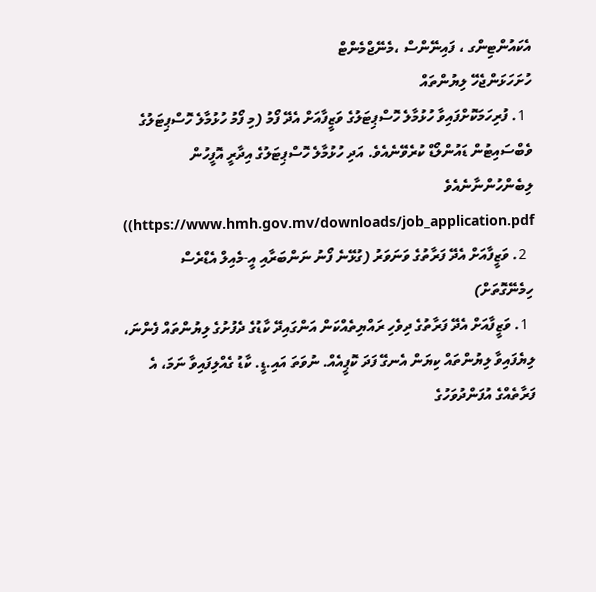އެކައުންޓިންގ ، ފައިނޭންސް ،މެނޭޖްމެންޓް
ހުށަހަޅަންޖެހޭ ލިޔުންތައް
  1. ފުރިހަމަކޮށްފައިވާ ހުޅުމާލެ ހޮސްޕިޓަލުގެ ވަޒީފާއަށް އެދޭ ފޯމު (މި ފޯމު ހުޅުމާލެ ހޮސްޕިޓަލުގެ ވެބްސައިޓުން ޑައުންލޯޑް ކުރެވޭނެއެވެ. އަދި ހުޅުމާލެ ހޮސްޕިޓަލުގެ އިދާރީ އޮފީހުން ލިބެންހުންނާނެއެވެ https://www.hmh.gov.mv/downloads/job_application.pdf))
  2. ވަޒީފާއަށް އެދޭ ފަރާތުގެ ވަނަވަރު (ގުޅޭނެ ފޯނު ނަންބަރާއި އީ-މެއިލް އެޑްރެސް ހިމެނޭގޮތަށް)
  1. ވަޒީފާއަށް އެދޭ ފަރާތުގެ ދިވެހި ރައްޔިތެއްކަން އަންގައިދޭ ކާޑުގެ ދެފުށުގެ ލިޔުންތައް ފެންނަ، ލިޔެފައިވާ ލިޔުންތައް ކިޔަން އެނގޭ ފަދަ ކޮޕީއެއް. ނުވަތަ އައި.ޑީ. ކާޑު ގެއްލިފައިވާ ނަމަ، އެ ފަރާތެއްގެ އުފަންދުވަހުގެ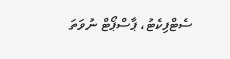ސެޓްފިކެޓު، ޕާސްޕޯޓް ނުވަތަ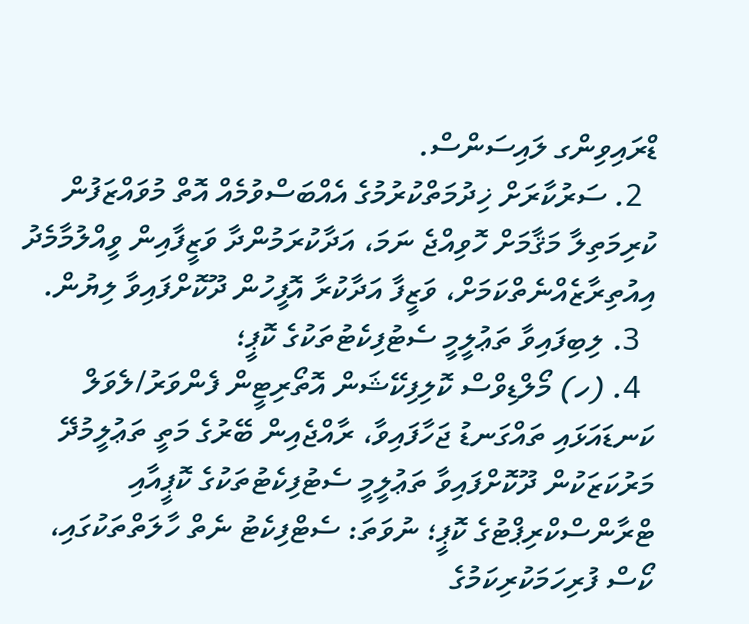ޑްރައިވިންގ ލައިސަންސް.
  2. ސަރުކާރަށް ޚިދުމަތްކުރުމުގެ އެއްބަސްވުމެއް އޮތް މުވައްޒަފުން ކުރިމަތިލާ މަޤާމަށް ހޮވިއްޖެ ނަމަ، އަދާކުރަމުންދާ ވަޒީފާއިން ވީއްލުމާމެދު އިއުތިރާޒެއްނެތްކަމަށް، ވަޒީފާ އަދާކުރާ އޮފީހުން ދޫކޮށްފައިވާ ލިޔުން.
  3. ލިބިފައިވާ ތަޢުލީމީ ސެޓުފިކެޓުތަކުގެ ކޮޕީ؛
  4. (ހ) މޯލްޑިވްސް ކޮލިފިކޭޝަން އޮތޯރިޓީން ފެންވަރު/ލެވަލް ކަނޑައަޅައި ތައްގަނޑު ޖަހާފައިވާ، ރާއްޖެއިން ބޭރުގެ މަތީ ތަޢުލީމުދޭ މަރުކަޒަކުން ދޫކޮށްފައިވާ ތަޢުލީމީ ސެޓުފިކެޓުތަކުގެ ކޮޕީއާއި ޓްރާންސްކްރިޕްޓުގެ ކޮޕީ؛ ނުވަތަ: ސެޓްފިކެޓު ނެތް ހާލަތްތަކުގައި، ކޯސް ފުރިހަމަކުރިކަމުގެ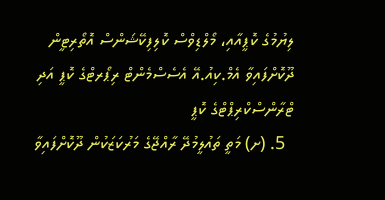ލިޔުމުގެ ކޮޕީއާއި، މޯލްޑިވްސް ކޮލިފިކޭޝަންސް އޮތޯރިޓީން ދޫކޮށްފައިވާ އެމް.ކިއު.އޭ އެސެސްމެންޓް ރިޕޯރޓްގެ ކޮޕީ އަދި ޓްރާންސްކްރިޕްޓްގެ ކޮޕީ
  5. (ށ) މަތީ ތައުލީމުދޭ ރާއްޖޭގެ މަރުކަޒަކުން ދޫކޮށްފައިވާ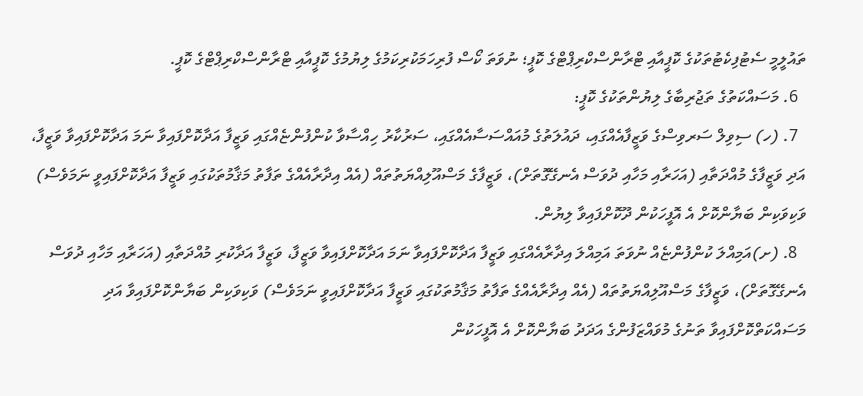ތައުލީމީ ސެޓުފިކެޓުތަކުގެ ކޮޕީއާއި ޓްރާންސްކްރިޕްޓްގެ ކޮޕީ؛ ނުވަތަ ކޯސް ފުރިހަމަކުރިކަމުގެ ލިޔުމުގެ ކޮޕީއާއި ޓްރާންސްކްރިޕްޓްގެ ކޮޕީ.
  6. މަސައްކަތުގެ ތަޖުރިބާގެ ލިޔުންތަކުގެ ކޮޕީ:
  7. (ހ) ސިވިލް ސަރވިސްގެ ވަޒީފާއެއްގައި، ދައުލަތުގެ މުއައްސަސާއެއްގައި، ސަރުކާރު ހިއްސާވާ ކުންފުންޏެއްގައި ވަޒީފާ އަދާކޮށްފައިވާ ނަމަ އަދާކޮށްފައިވާ ވަޒީފާ، އަދި ވަޒީފާގެ މުއްދަތާއި (އަހަރާއި މަހާއި ދުވަސް އެނގޭގޮތަށް)، ވަޒީފާގެ މަސްއޫލިއްޔަތުތައް (އެއް އިދާރާއެއްގެ ތަފާތު މަޤާމުތަކުގައި ވަޒީފާ އަދާކޮށްފައިވީ ނަމަވެސް) ވަކިވަކިން ބަޔާންކޮށް އެ އޮފީހަކުން ދޫކޮށްފައިވާ ލިޔުން.
  8. (ށ)އަމިއްލަ ކުންފުންޏެއް ނުވަތަ އަމިއްލަ އިދާރާއެއްގައި ވަޒީފާ އަދާކޮށްފައިވާ ނަމަ އަދާކޮށްފައިވާ ވަޒީފާ، ވަޒީފާ އަދާކުރި މުއްދަތާއި (އަހަރާއި މަހާއި ދުވަސް އެނގޭގޮތަށް)، ވަޒީފާގެ މަސްއޫލިއްޔަތުތައް (އެއް އިދާރާއެއްގެ ތަފާތު މަޤާމުތަކުގައި ވަޒީފާ އަދާކޮށްފައިވީ ނަމަވެސް) ވަކިވަކިން ބަޔާންކޮށްފައިވާ އަދި މަސައްކަތްކޮށްފައިވާ ތަނުގެ މުވައްޒަފުންގެ އަދަދު ބަޔާންކޮށް އެ އޮފީހަކުން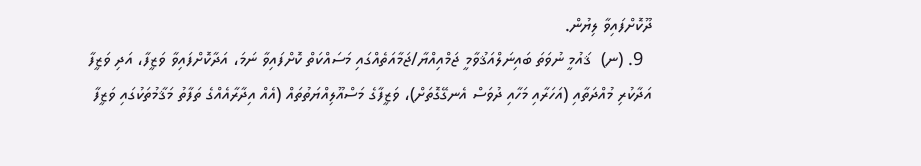ދޫކޮށްފައިވާ ލިޔުން.
  9. (ނ)  ޤައުމީ ނުވަތަ ބައިނަލްއަޤުވާމީ ޖަމްއިއްޔާ/ޖަމާއަތެއްގައި މަސައްކަތް ކޮށްފައިވާ ނަމަ، އަދާކޮށްފައިވާ ވަޒީފާ، އަދި ވަޒީފާ އަދާކުރި މުއްދަތާއި (އަހަރާއި މަހާއި ދުވަސް އެނގޭގޮތަށް)، ވަޒީފާގެ މަސްއޫލިއްޔަތުތައް (އެއް އިދާރާއެއްގެ ތަފާތު މަޤާމުތަކުގައި ވަޒީފާ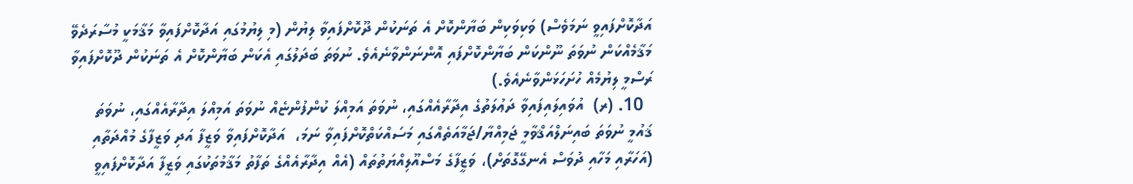އަދާކޮށްފައިވީ ނަމަވެސް) ވަކިވަކިން ބަޔާންކޮށް އެ ތަނަކުން ދޫކޮށްފައިވާ ލިޔުން (މި ލިޔުމުގައި އަދާކޮށްފައިވާ މަޤާމަކީ މުސާރަދެވޭ މަޤާމެއްކަން ނުވަތަ ނޫންކަން ބަޔާންކޮށްފައި އޮންނަންވާނެއެވެ. ނުވަތަ ބަދަލުގައި އެކަން ބަޔާންކޮށް އެ ތަނަކުން ދޫކޮށްފައިވާ ރަސްމީ ލިޔުމެއް ހުށަހަޅަންވާނެއެވެ.)
  10. (ރ)  އުވައިލައިފައިވާ ދަޢުލަތުގެ އިދާރާއެއްގައި، ނުވަތަ އަމިއްލަ ކުންފުންޏެއް ނުވަތަ އަމިއްލަ އިދާރާއެއްގައި، ނުވަތަ ޤައުމީ ނުވަތަ ބައިނަލްއަޤްވާމީ ޖަމިއްޔާ/ޖަމާއަތެއްގައި މަސައްކަތްކޮށްފައިވާ ނަމަ،  އަދާކޮށްފައިވާ ވަޒީފާ އަދި ވަޒީފާގެ މުއްދަތާއި (އަހަރާއި މަހާއި ދުވަސް އެނގޭގޮތަށް)، ވަޒީފާގެ މަސްއޫލިއްޔަތުތައް (އެއް އިދާރާއެއްގެ ތަފާތު މަޤާމުތަކުގައި ވަޒީފާ އަދާކޮށްފައިވީ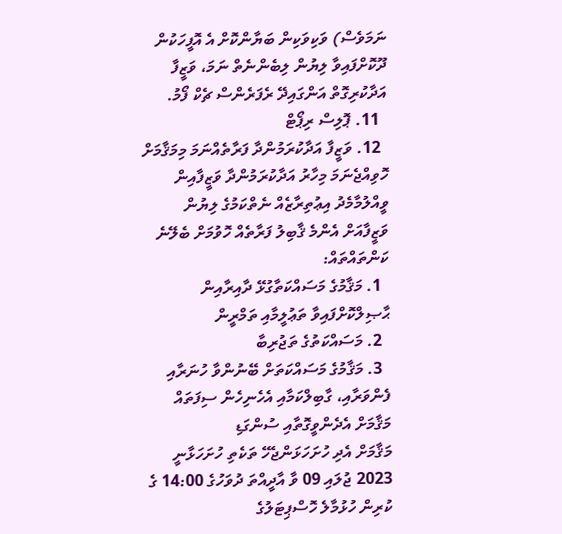ނަމަވެސް) ވަކިވަކިން ބަޔާންކޮށް އެ އޮފީހަކުން ދޫކޮށްފައިވާ ލިޔުން ލިބެންނެތް ނަމަ، ވަޒީފާ އަދާކުރިގޮތް އަންގައިދޭ ރެފަރެންސް ޗެކް ފޯމު.
  11. ޕޮލިސް ރިޕޯޓް
  12. ވަޒީފާ އަދާކުރަމުންދާ ފަރާތެއްނަމަ މިމަޤާމަށް ހޮވިއްޖެނަމަ މިހާރު އަދާކުރަމުންދާ ވަޒީފާއިން ވީއްލުމާމެދު އިޢުތިރާޒެއް ނެތްކަމުގެ ލިޔުން
ވަޒީފާއަށް އެންމެ ޤާބިލު ފަރާތެއް ހޮވުމަށް ބެލޭނެ ކަންތައްތައް:
  1. މަޤާމުގެ މަސައްކަތާގުޅޭ ދާއިރާއިން ޙާޞިލްކޮށްފައިވާ ތަޢުލީމާއި ތަމްރީން
  2. މަސައްކަތުގެ ތަޖުރިބާ
  3. މަޤާމުގެ މަސައްކަތަށް ބޭނުންވާ ހުނަރާއި ފެންވަރާއި، ގާބިލްކަމާއި އެހެނިހެން ސިފަތައް
މަޤާމަށް އެދެންވީގޮތާއި ސުންގަޑި
މަޤާމަށް އެދި ހުށަހަޅަންޖެހޭ ތަކެތި ހުށަހަޅާނީ 2023 ޖުލައި 09 ވާ އާދީއްތަ ދުވަހުގެ 14:00 ގެ ކުރިން ހުޅުމާލެ ހޮސްޕިޓަލުގެ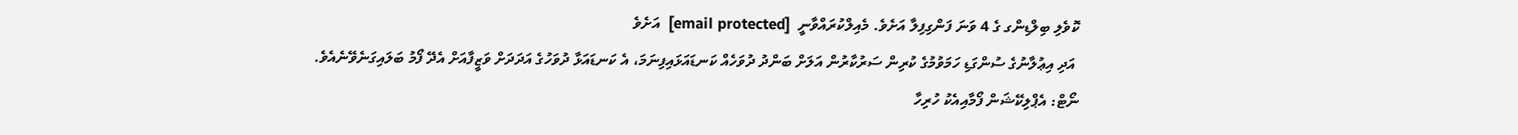ކޮވެލި ބިލްޑިންގ ގެ 4 ވަނަ ފަންގިފިލާ އަށެވެ. މެއިލްކުރައްވާނީ  [email protected]  އަށެވެ
 އަދި އިޢުލާނުގެ ސުންގަޑި ހަމަވުމުގެ ކުރިން ސަރުކާރުން އަލަށް ބަންދު ދުވަހެއް ކަނޑައަޅައިފިނަމަ، އެ ކަނޑައަޅާ ދުވަހުގެ އަދަދަށް ވަޒީފާއަށް އެދޭ ފޯމު ބަލައިގަނެވޭނެއެވެ.
ނޯޓް: އެޕްލިކޭޝަން ފޯމާއިއެކު ހުރިހާ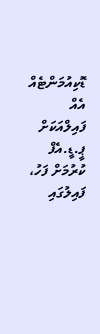ޑޮކިއުމަންޓެއް އެއް ފައިލްއަކަށް ޕީ.ޑީ.އެފް ކުރުމަށް ފަހު، ފައިލުގައި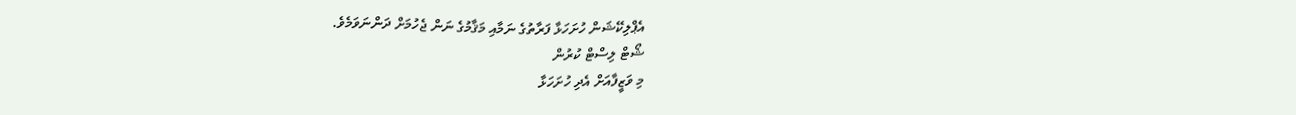އެޕްލިކޭޝަން ހުށަހަޅާ ފަރާތުގެ ނަމާއި މަޤާމުގެ ނަން ޖެހުމަށް ދަންނަވަމެވެ.
ޝޯޓް ލިސްޓް ކުރުން
މި ވަޒީފާއަށް އެދި ހުށަހަޅާ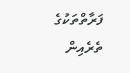ފަރާތްތަކުގެ ތެރެއިން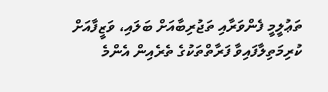ތަޢުލީމީ ފެންވަރާއި ތަޖުރިބާއަށް ބަލައި، ވަޒީފާއަށް ކުރިމަތިލާފައިވާ ފަރާތްތަކުގެ ތެރެއިން އެންމެ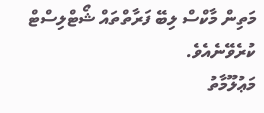މަތިން މާކްސް ލިބޭ ފަރާތްތައް ޝޯޓްލިސްޓް ކުރެވޭނެއެވެ.
މަޢުލޫމާތު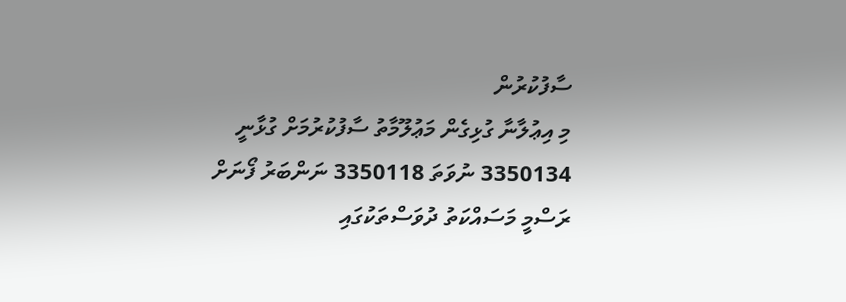ސާފުކުރުން
މި އިޢުލާނާ ގުޅިގެން މަޢުލޫމާތު ސާފުކުރުމަށް ގުޅާނީ 3350134 ނުވަތަ 3350118 ނަންބަރު ފޯނަށް    ރަސްމީ މަސައްކަތު ދުވަސްތަކުގައި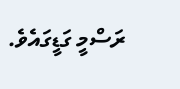ރަސްމީ ގަޑީގައެވެ.